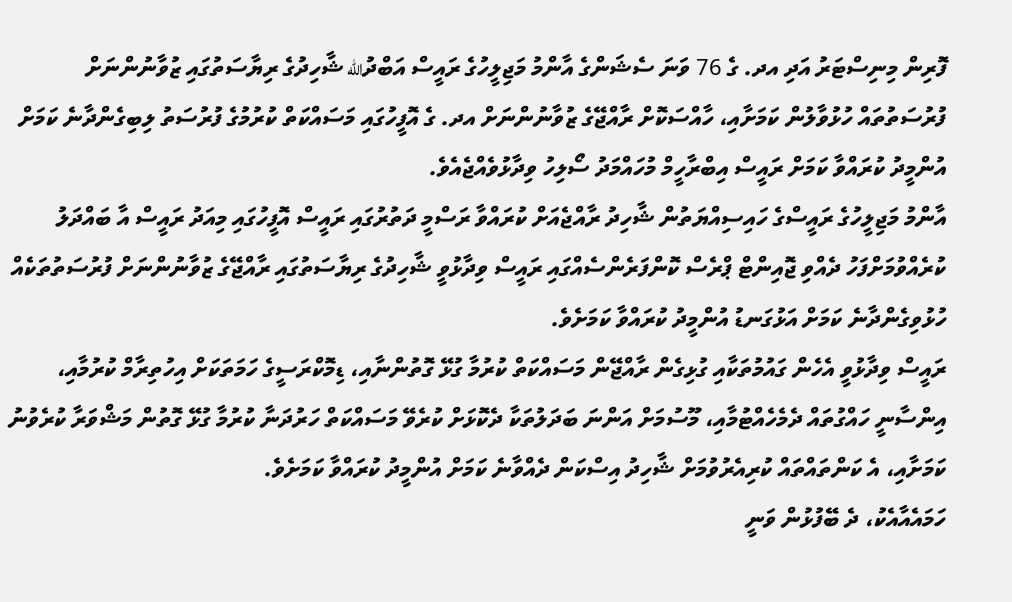ފޮރިން މިނިސްޓަރު އަދި އދ. ގެ 76 ވަނަ ސެޝަންގެ އާންމު މަޖިލީހުގެ ރައީސް އަބްދުالله ޝާހިދުގެ ރިޔާސަތުގައި ޒުވާނުންނަށް ފުރުސަތުތައް ހުޅުވާލުން ކަމަށާއި، ހާއްސަކޮށް ރާއްޖޭގެ ޒުވާނުންނަށް އދ. ގެ އޮފީހުގައި މަސައްކަތް ކުރުމުގެ ފުރުސަތު ލިބިގެންދާނެ ކަމަށް އުންމީދު ކުރައްވާ ކަމަށް ރައީސް އިބްރާހީމް މުހައްމަދު ސޯލިހު ވިދާޅުވެއްޖެއެވެ.
އާންމު މަޖިލީހުގެ ރައީސްގެ ހައިސިއްޔަތުން ޝާހިދު ރާއްޖެއަށް ކުރައްވާ ރަސްމީ ދަތުރުގައި ރައީސް އޮފީހުގައި މިއަދު ރައީސް އާ ބައްދަލު ކުރެއްވުމަށްފަހު ދެއްވި ޖޮއިންޓް ޕްރެސް ކޮންފަރެންސެއްގައި ރައީސް ވިދާޅުވީ ޝާހިދުގެ ރިޔާސަތުގައި ރާއްޖޭގެ ޒުވާނުންނަށް ފުރުސަތުތަކެއް ހުޅުވިގެންދާނެ ކަމަށް އަޅުގަނޑު އުންމީދު ކުރައްވާ ކަމަށެވެ.
ރައީސް ވިދާޅުވީ އެހެން ގައުމުތަކާއި ގުޅިގެން ރާއްޖޭން މަސައްކަތް ކުރުމާ ގުޅޭ ގޮތުންނާއި، ޑިމޮކްރަސީގެ ހަމަތަކަށް އިހުތިރާމް ކުރުމާއި، އިންސާނީ ހައްގުތައް ދެމެހެއްޓުމާއި، މޫސުމަށް އަންނަ ބަދަލުތަކާ ދެކޮޅަށް ކުރެވޭ މަސައްކަތް ހަރުދަނާ ކުރުމާ ގުޅޭ ގޮތުން މަޝްވަރާ ކުރެވުނު ކަމަށާއި، އެ ކަންތައްތައް ކުރިއެރުވުމަށް ޝާހިދު އިސްކަން ދެއްވާނެ ކަމަށް އުންމީދު ކުރައްވާ ކަމަށެވެ.
ހަމައެއާއެކު، ދެ ބޭފުޅުން ވަނީ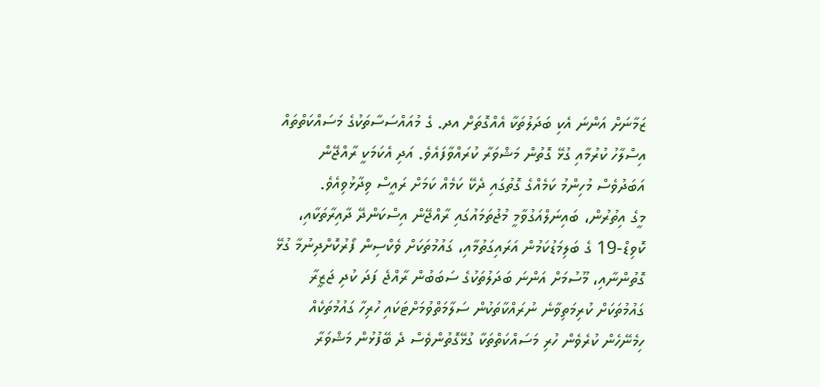ޒަމާނަށް އަންނަ އެކި ބަދަލުތަކާ އެއްގޮތަށް އދ. ގެ މުއައްސަސާތަކުގެ މަސައްކަތްތައް އިސްލާހު ކުރުމާއި ގުޅޭ ގޮތުން މަޝްވަރާ ކުރައްވާފައެވެ. އަދި އެކަމަކީ ރާއްޖޭން އަބަދުވެސް މުހިންމު ކަމެއްގެ ގޮތުގައި ދެކޭ ކަމެއް ކަމަށް ރައީސް ވިދާޅުވިއެވެ.
މީގެ އިތުރުން، ބައިނަލްއަގުވާމީ މުޖުތަމައުގައި ރާއްޖޭން އިސްކަންދޭ ދާއިރާތަކާއި، ކޮވިޑް-19 ގެ ބަލިމަޑުކަމުން އަރައިގަތުމާއި، ގައުމުތަކަށް ވެކްސިން ފޯރުކޮށްދިނުމާ ގުޅޭ ގޮތުންނާއި، މޫސުމަށް އަންނަ ބަދަލުތަކުގެ ސަބަބުން ރާއްޖެ ފަދަ ކުދި ޖަޒީރާ ގައުމުތަކަށް ކުރިމަތިވާނެ ނުރައްކާތަކުން ސަލާމަތްވުމަށްޓަކައި ހުރިހާ ގައުމުތަކެއް ހިމެނޭހެން ކުރެވެން ހުރި މަސައްކަތްތަކާ ގުޅޭގޮތުންވެސް ދެ ބޭފުޅުން މަޝްވަރާ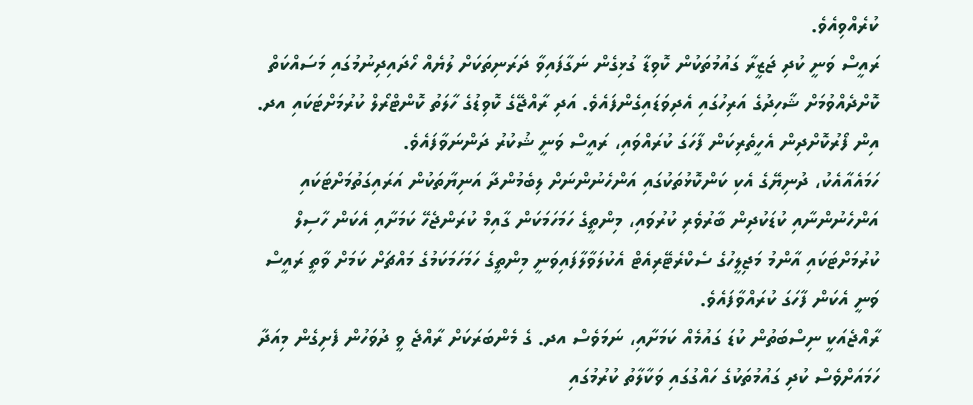ކުރެއްވިއެވެ.
ރައީސް ވަނީ ކުދި ޖަޒީރާ ގައުމުތަކުން ކޮވިޑާ ގުޅިގެން ނަގާފައިވާ ދަރަނިތަކަށް ލުޔެއް ހޯދައިދިނުމުގައި މަސައްކަތް ކޮށްދެއްވުމަށް ޝާހިދުގެ އަރިހުގައި އެދިވަޑައިގެންފައެވެ. އަދި ރާއްޖޭގެ ކޮވިޑުގެ ހާލަތު ކޮންޓްރޯލް ކުރުމަށްޓަކައި އދ. އިން ފޯރުކޮށްދިން އެހީތެރިކަން ފާހަގަ ކުރައްވައި، ރައީސް ވަނީ ޝުކުރު ދަންނަވާފައެވެ.
ހަމައެއާއެކު، ދުނިޔޭގެ އެކި ކަންކޮޅުތަކުގައި އަންހެނުންނަށް ލިބެމުންދާ އަނިޔާތަކުން އަރައިގަތުމަށްޓަކައި އަންހެނުންނާއި ކުޑަކުދިން ބާރުވެރި ކުރުވައި، މިންތީގެ ހަމަހަމަކަން ގާއިމް ކުރަންޖެހޭ ކަމަށާއި އެކަން ހާސިލް ކުރުމަށްޓަކައި އާންމު މަޖިލީހުގެ ސެކްރެޓޭރިއެޓް އެކުލަވާލާފައިވަނީ މިންތީގެ ހަމަހަމަކަމުގެ މައްޗަށް ކަމަށް ވާތީ ރައީސް ވަނީ އެކަން ފާހަގަ ކުރައްވާފައެވެ.
ރާއްޖެއަކީ ނިސްބަތުން ކުޑަ ގައުމެއް ކަމަށާއި، ނަމަވެސް އދ. ގެ މެންބަރަކަށް ރާއްޖެ ވީ ދުވަހުން ފެށިގެން މިއަދާ ހަމައަށްވެސް ކުދި ގައުމުތަކުގެ ހައްގުގައި ވަކާލާތު ކުރުމުގައި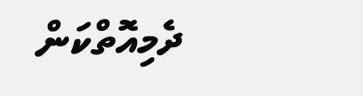ދެމިއޮތްކަން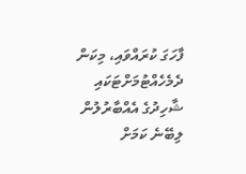ފާހަގަ ކުރައްވައި، މިކަން ދެމެހެއްޓުމަށްޓަކައި ޝާހިދުގެ އެއްބާރުލުން ލިބޭނެ ކަމަށް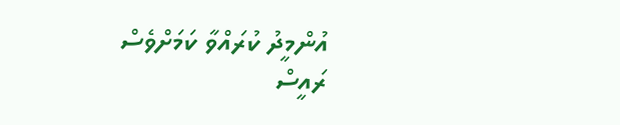އުންމީދު ކުރައްވާ ކަމަށްވެސް ރައީސް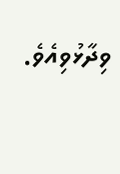ވިދާޅުވިއެވެ.